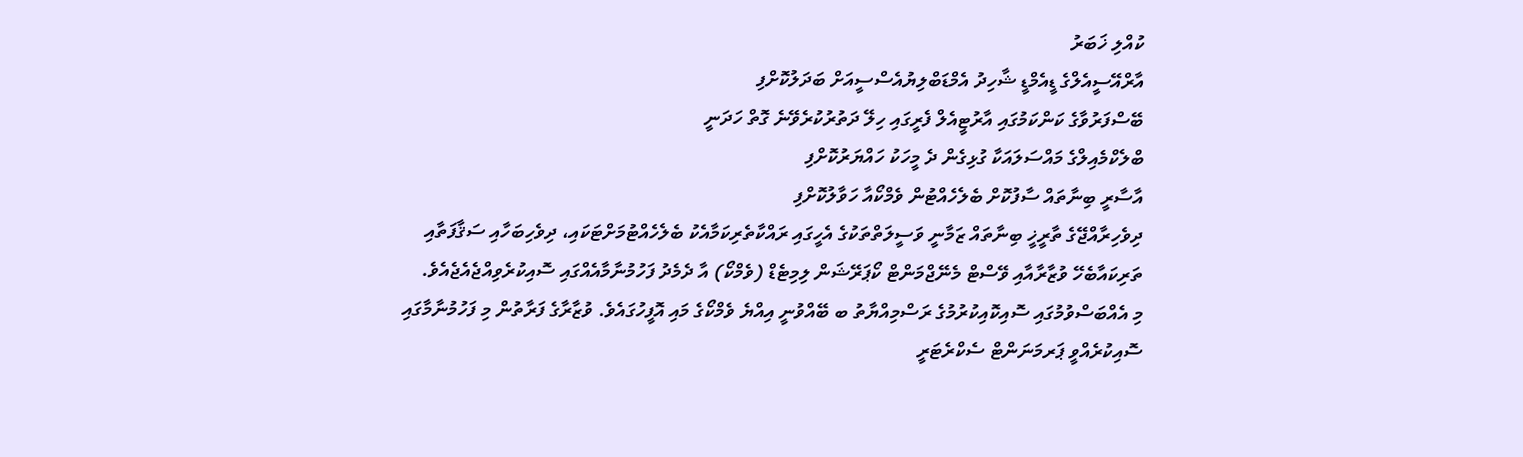ކުއްލި ޚަބަރު
އާރްއޭސީއެލްގެ ޑީއެމްޑީ ޝާހިދު އެމްޑަބްލިޔުއެސްސީއަށް ބަދަލުކޮށްފި
ބޭސްފަރުވާގެ ކަންކަމުގައި އާރުޓީއެލް ފެރީގައި ހިލޭ ދަތުރުކުރެވޭނެ ގޮތް ހަދަނީ
ބްލެކްމެއިލްގެ މައްސަލައަކާ ގުޅިގެން ދެ މީހަކު ހައްޔަރުކޮށްފި
އާސާރީ ބިނާތައް ސާފުކޮށް ބެލެހެއްޓުން ވެމްކޯއާ ހަވާލުކޮށްފި
ދިވެހިރާއްޖޭގެ ތާރީޚީ ބިނާތައް ޒަމާނީ ވަސީލަތްތަކުގެ އެހީގައި ރައްކާތެރިކަމާއެކު ބެލެހެއްޓުމަށްޓަކައި، ދިވެހިބަހާއި ސަޤާފަތާއި ތަރިކައާބެހޭ ވުޒާރާއާއި ވޭސްޓް މެނޭޖްމަންޓް ކޯޕަރޭޝަން ލިމިޓެޑް (ވެމްކޯ) އާ ދެމެދު ފަހުމުނާމާއެއްގައި ސޮއިކުރެވިއްޖެއެޖެއެވެ.
މި އެއްބަސްވުމުގައި ސޮއިކޮއިކުރުމުގެ ރަސްމިއްޔާތު ބ ބޭއްވުނީ އިއްޔެ ވެމްކޯގެ މައި އޮފީހުގައެވެ. ވުޒާރާގެ ފަރާތުން މި ފަހުމުނާމާގައި ސޮއިކުރެއްވީ ޕަރމަނަންޓް ސެކްރެޓަރީ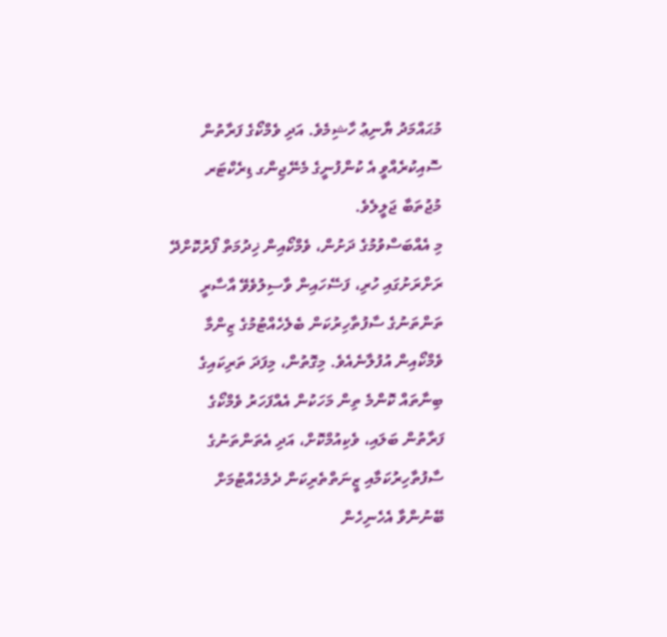މުޙައްމަދު ޔާނިޢު ހާޝިމެވެ. އަދި ވެމްކޯގެ ފަރާތުން ސޮއިކުރެއްވީ އެ ކުންފުނީގެ މެނޭޖިންގ ޑިރެކްޓަރ މުޖުތަބާ ޖަލީލެވެ.
މި އެއްބަސްވުމުގެ ދަށުން، ވެމްކޯއިން ޚިދުމަތް ފޯރުކޮށްދޭ ރަށްރަށުގައި ހުރި، ފަސޭހައިން ވާސިލުވެވޭ އާސާރީ ތަންތަނުގެ ސާފުތާހިރުކަން ބެލެހެއްޓުމުގެ ޒިންމާ ވެމްކޯއިން އުފުލާނެއެވެ. މިގޮތުން، މިފަދަ ތަރިކައިގެ ބިނާތައް ކޮންމެ ތިން މަހަކުން އެއްފަހަރު ވެމްކޯގެ ފަރާތުން ބަލައި، ވެކިއުމްކޮށް، އަދި އެތަންތަނުގެ ސާފުތާހިރުކަމާއި ޒީނަތްތެރިކަން ދެމެހެއްޓުމަށް ބޭނުންވާ އެހެނިހެން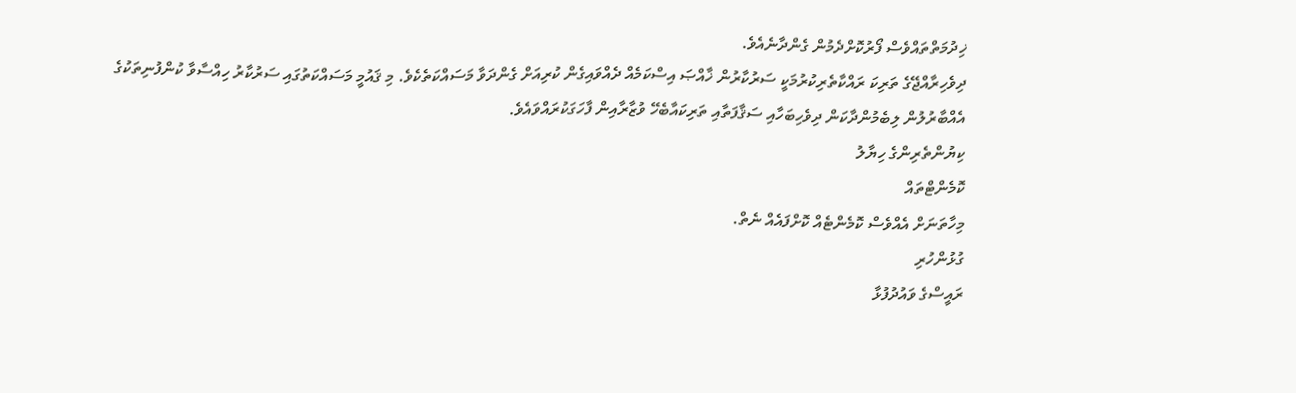ޚިދުމަތްތައްވެސް ފޯރުކޮށްދެމުން ގެންދާނެއެވެ.
ދިވެހިރާއްޖޭގެ ތަރިކަ ރައްކާތެރިކުރުމަކީ ސަރުކާރުން ޚާއްޞަ އިސްކަމެއް ދެއްވައިގެން ކުރިއަށް ގެންދަވާ މަސައްކަތެކެވެ. މި ޤައުމީ މަސައްކަތުގައި ސަރުކާރު ހިއްސާވާ ކުންފުނިތަކުގެ އެއްބާރުލުން ލިބެމުންދާކަން ދިވެހިބަހާއި ސަޤާފަތާއި ތަރިކައާބެހޭ ވުޒާރާއިން ފާހަގަކުރައްވައެވެ.
ކިޔުންތެރިންގެ ހިޔާލު
ކޮމެންޓްތައް
މިހާތަނަށް އެއްވެސް ކޮމެންޓެއް ކޮށްފައެއް ނެތް.
ގުޅުންހުރި
ރައީސްގެ ވައުދުފުޅާ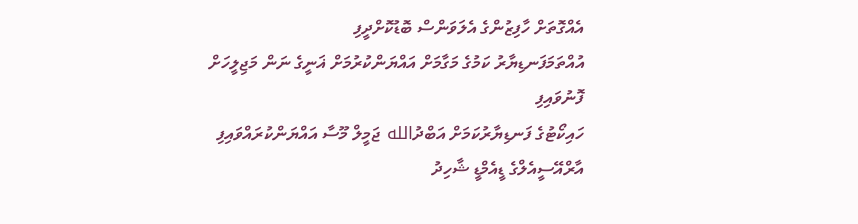އެއްގޮތަށް ހާފިޒުންގެ އެލަވަންސް ބޮޑުކޮށްދީފި
އުއްތަމަފަނޑިޔާރު ކަމުގެ މަގާމަށް އައްޔަންކުރުމަށް ޣަނީގެ ނަން މަޖިލީހަށް ފޮނުވައިފި
ހައިކޯޓުގެ ފަނޑިޔާރުކަމަށް އަބްދުالله ޖަމީލް މޫސާ އައްޔަންކުރައްވައިފި
އާރްއޭސީއެލްގެ ޑީއެމްޑީ ޝާހިދު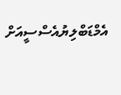އެމްޑަބްލިޔުއެސްސީއަށް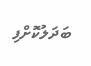ބަދަލުކޮށްފި